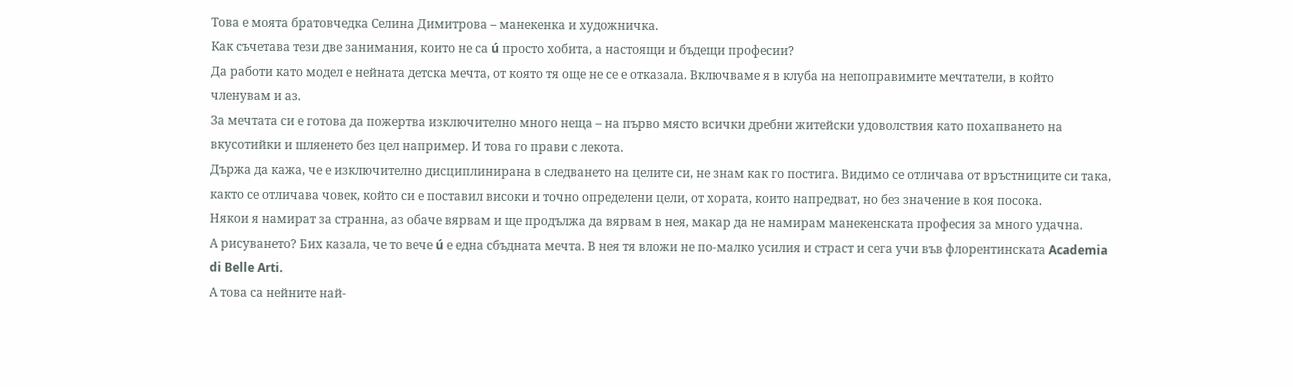Това е моята братовчедка Селина Димитрова – манекенка и художничка.
Как съчетава тези две занимания, които не са ú просто хобита, а настоящи и бъдещи професии?
Да работи като модел е нейната детска мечта, от която тя още не се е отказала. Включваме я в клуба на непоправимите мечтатели, в който членувам и аз.
За мечтата си е готова да пожертва изключително много неща – на първо място всички дребни житейски удоволствия като похапването на вкусотийки и шляенето без цел например. И това го прави с лекота.
Държа да кажа, че е изключително дисциплинирана в следването на целите си, не знам как го постига. Видимо се отличава от връстниците си така, както се отличава човек, който си е поставил високи и точно определени цели, от хората, които напредват, но без значение в коя посока.
Някои я намират за странна, аз обаче вярвам и ще продължа да вярвам в нея, макар да не намирам манекенската професия за много удачна.
А рисуването? Бих казала, че то вече ú е една сбъдната мечта. В нея тя вложи не по-малко усилия и страст и сега учи във флорентинската Academia di Belle Arti.
А това са нейните най-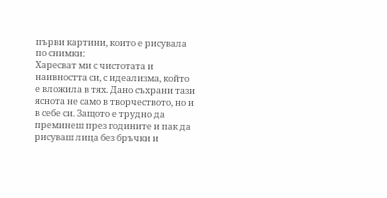първи картини, които е рисувала по снимки:
Харесват ми с чистотата и наивността си, с идеализма, който е вложила в тях. Дано съхрани тази яснота не само в творчеството, но и в себе си. Защото е трудно да преминеш през годините и пак да рисуваш лица без бръчки и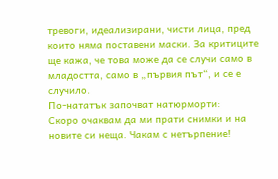тревоги, идеализирани, чисти лица, пред които няма поставени маски. За критиците ще кажа, че това може да се случи само в младостта, само в „първия път“, и се е случило.
По-нататък започват натюрморти:
Скоро очаквам да ми прати снимки и на новите си неща. Чакам с нетърпение!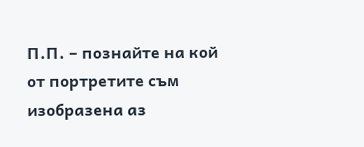П.П. – познайте на кой от портретите съм изобразена аз